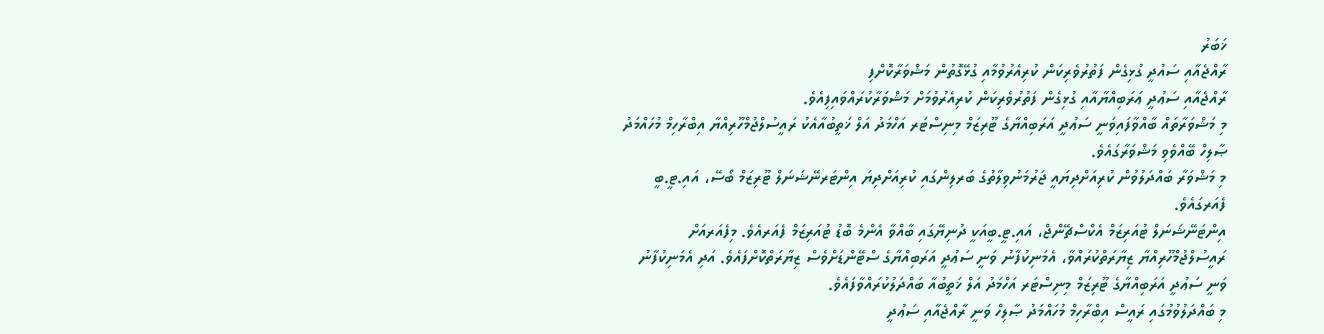ޚަބަރު
ރާއްޖެއާއި ސައުދީ ގުޅިގެން ފަތުރުވެރިކަން ކުރިއެރުވުމާއި ގުޅޭގޮތުން މަޝްވަރާކޮށްފި
ރާއްޖެއާއި ސަޢުދީ ޢަރަބިއްޔާއާއި ގުޅިގެން ފަތުރުވެރިކަން ކުރިއެރުވުމަށް މަޝްވަރާކުރައްވައިފިއެވެ.
މި މަޝްވަރާތައް ބާއްވާފައިވަނީ ސަޢުދީ އަރަބިއްޔާގެ ޓޫރިޒަމް މިނިސްޓަރ އަހްމަދު އަލް ޚަތީބުއާއެކު ރައީސުލްޖުމްހޫރިއްޔާ އިބްރާހިމް މުހައްމަދު ޞާލިހް ބޭއްވެވި މަޝްވަރާގައެވެ.
މި މަޝްވަރާ ބައްދަލުވުން ކުރިއަށްދިޔައީ ޖަރުމަނުވިލާތުގެ ބަރލިންގައި ކުރިއަށްދިޔަ އިންޓަރނޭޝަނަލް ޓޫރިޒަމް ބޯސޭ، އައި.ޓީ.ބީ ފެއަރގައެވެ.
އިންޓަނޭޝަނަލް ޓުއަރިޒަމް އެކްސްޗޭންޖް، އައި.ޓީ.ބީއަކީ ދުނިޔޭގައި ބާއްވާ އެންމެ ބޮޑު ޓުއަރިޒަމް ފެއަރއެވެ. މިފެއަރއަށް ރައީސުލްޖުމްހޫރިއްޔާ ޒިޔާރަތްކުރައްވާ، އެމަނިކުފާނު ވަނީ ސަޢުދީ އަރަބިއްޔާގެ ސްޓޭންޑަށްވެސް ޒިޔާރަތްކޮށްފައެވެ. އަދި އެމަނިކުފާނު ވަނީ ސަޢުދީ އަރަބިއްޔާގެ ޓޫރިޒަމް މިނިސްޓަރ އަހްމަދު އަލް ޚަތީބުއާ ބައްދަލުކުރައްވާފައެވެ.
މި ބައްދަލުވުމުގައި ރައީސް އިބްރާހިމް މުހައްމަދު ޞާލިހް ވަނީ ރާއްޖެއާއި ސަޢުދީ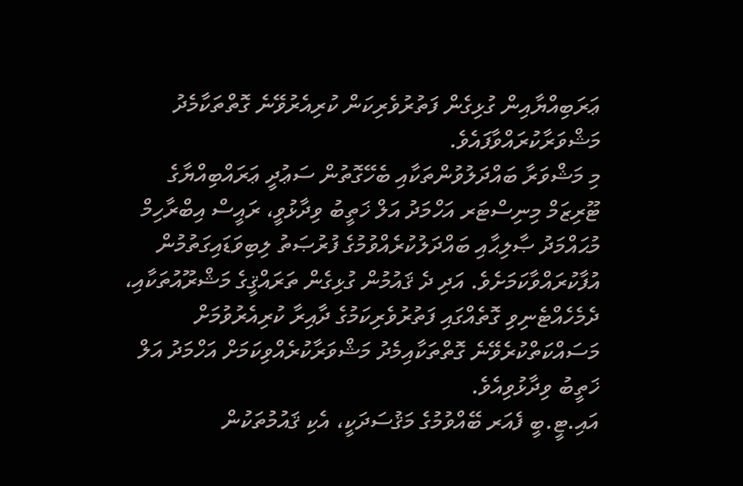ޢަރަބިއްޔާއިން ގުޅިގެން ފަތުރުވެރިކަން ކުރިއެރުވޭނެ ގޮތްތަކާމެދު މަޝްވަރާކުރައްވާފައެވެ.
މި މަޝްވަރާ ބައްދަލުވުންތަކާއި ބެހޭގޮތުން ސަޢުދީ ޢަރައްބިއްޔާގެ ޓޫރިޒަމް މިނިސްޓަރ އަހްމަދު އަލް ޚަތީބު ވިދާޅުވީ، ރައީސް އިބްރާހިމް މުޙައްމަދު ޞާލިޙާއި ބައްދަލުކުރެއްވުމުގެ ފުރުޞަތު ލިބިވަޑައިގަތުމުން އުފާކުރައްވާކަމަށެވެ. އަދި ދެ ޤައުމުން ގުޅިގެން ތަރައްޤީގެ މަޝްރޫއުތަކާއި، ދެމެހެއްޓެނިވި ގޮތެއްގައި ފަތުރުވެރިކަމުގެ ދާއިރާ ކުރިއެރުވުމަށް މަސައްކަތްކުރެވޭނެ ގޮތްތަކާއިމެދު މަޝްވަރާކުރެއްވިކަމަށް އަހްމަދު އަލް ޚަތީބު ވިދާޅުވިއެވެ.
އައި.ޓީ.ބީ ފެއަރ ބޭއްވުމުގެ މަޤުސަދަކީ، އެކި ޤައުމުތަކުން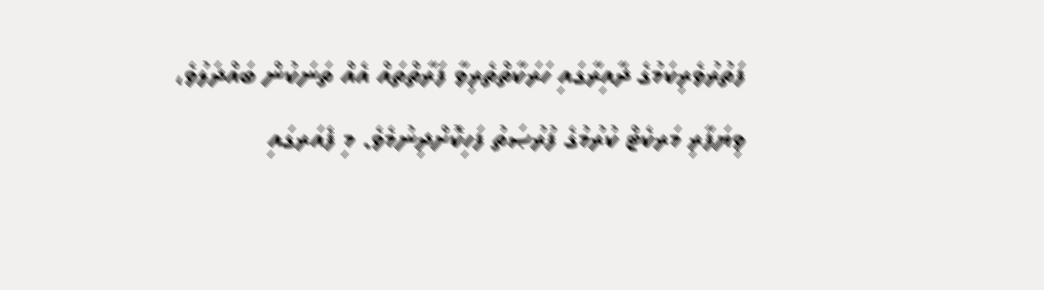ފަތުރުވެރިކަމުގެ ދާއިރާގައި ހަރަކާތްތެރިވާ ފަރާތްތައް އެއް ތަނަކުން ބައްދަލުވެ، ވިޔަފާރި މަރކެޓް ކުރުމުގެ ފުރުޞަތު ފަހިކޮށްދިނުމެވެ. މި ފެއަރގައި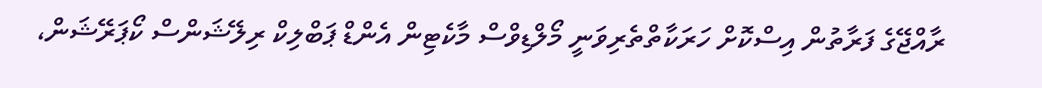ރާއްޖޭގެ ފަރާތުން އިސްކޮށް ހަރަކާތްތެރިވަނީ މޯލްޑިވްސް މާކެޓިން އެންޑް ޕަބްލިކް ރިލޭޝަންސް ކޯޕަރޭޝަން،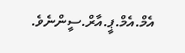އެމް.އެމް.ޕީ.އާރް.ސީންނެވެ.